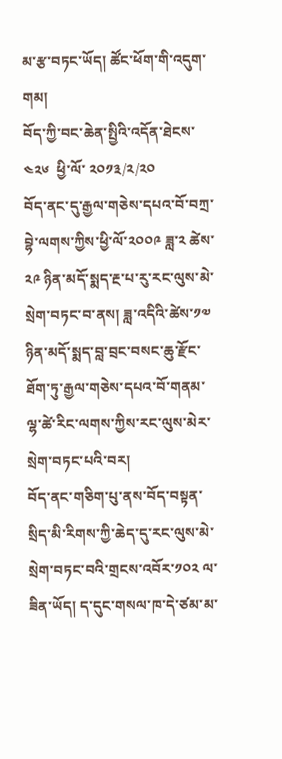མ་རྩ་བཏང་ཡོད། ཚོང་ཕོག་གི་འདུག་གམ།
བོད་ཀྱི་བང་ཆེན་སྤྱིའི་འདོན་ཐེངས་ ༤༢༦  ཕྱི་ལོ་ ༢༠༡༣/༢/༢༠
བོད་ནང་དུ་རྒྱལ་གཅེས་དཔའ་བོ་བཀྲ་བྷེ་ལགས་ཀྱིས་ཕྱི་ལོ་༢༠༠༩ ཟླ་༢ ཚེས་༢༩ ཉིན་མདོ་སྨད་རྔ་པ་རུ་རང་ལུས་མེ་སྲེག་བཏང་བ་ནས། ཟླ་འདིའི་ཚེས་༡༧ ཉིན་མདོ་སྨད་བླ་བྲང་བསང་ཆུ་རྫོང་ཐོག་ཏུ་རྒྱལ་གཅེས་དཔའ་བོ་གནམ་ལྷ་ཚེ་རིང་ལགས་ཀྱིས་རང་ལུས་མེར་སྲེག་བཏང་པའི་བར།
བོད་ནང་གཅིག་པུ་ནས་བོད་བསྟན་སྲིད་མི་རིགས་ཀྱི་ཆེད་དུ་རང་ལུས་མེ་སྲེག་བཏང་བའི་གྲངས་འབོར་༡༠༢ ལ་ཟིན་ཡོད། ད་དུང་གསལ་ཁ་དེ་ཙམ་མ་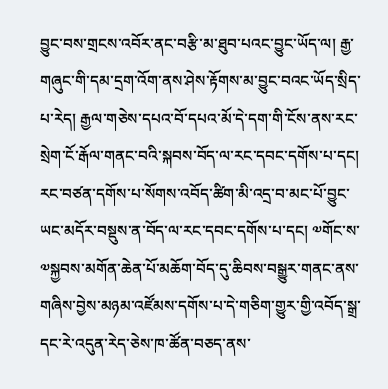བྱུང་བས་གྲངས་འབོར་ནང་བརྩི་མ་ཐུབ་པའང་བྱུང་ཡོད་ལ། རྒྱ་གཞུང་གི་དམ་དྲག་འོག་ནས་ཤེས་རྟོགས་མ་བྱུང་བའང་ཡོད་སྲིད་པ་རེད། རྒྱལ་གཅེས་དཔའ་བོ་དཔའ་མོ་དེ་དག་གི་ངོས་ནས་རང་སྲེག་ངོ་རྒོལ་གནང་བའི་སྐབས་བོད་ལ་རང་དབང་དགོས་པ་དང། རང་བཙན་དགོས་པ་སོགས་འབོད་ཚིག་མི་འདྲ་བ་མང་པོ་བྱུང་ཡང་མདོར་བསྡུས་ན་བོད་ལ་རང་དབང་དགོས་པ་དང། ༧གོང་ས་༧སྐྱབས་མགོན་ཆེན་པོ་མཆོག་བོད་དུ་ཆིབས་བསྒྱུར་གནང་ནས་གཞིས་བྱེས་མཉམ་འཛོམས་དགོས་པ་དེ་གཅིག་གྱུར་གྱི་འབོད་སྒྲ་དང་རེ་འདུན་རེད་ཅེས་ཁ་ཚོན་བཅད་ནས་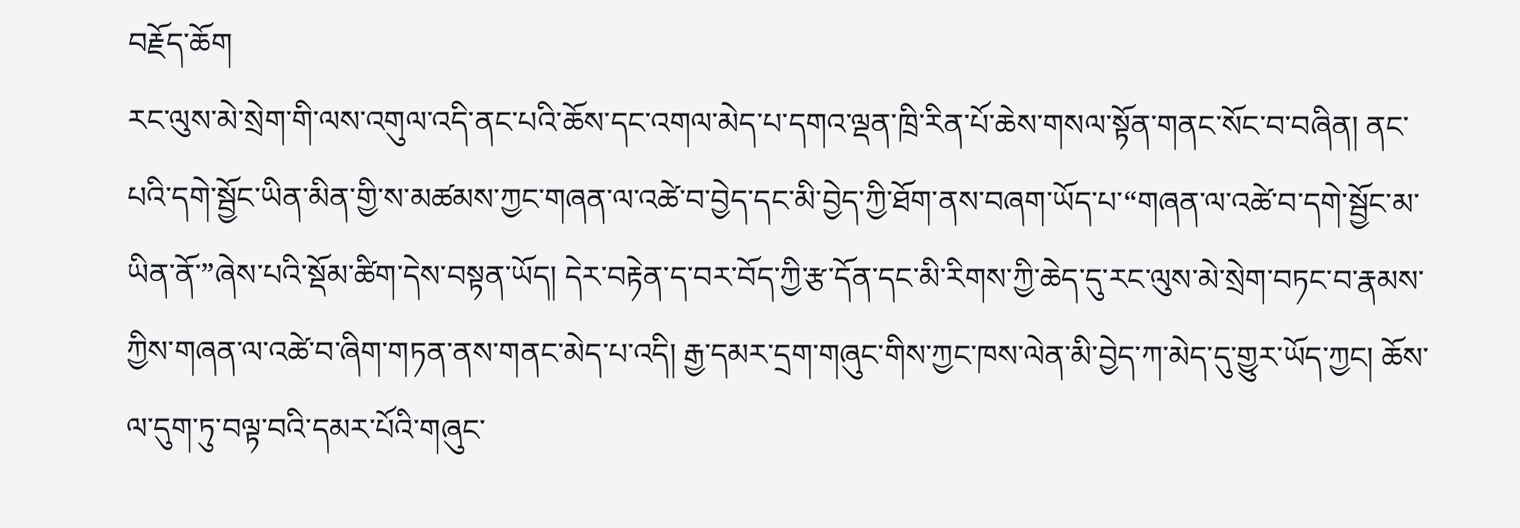བརྗོད་ཆོག
རང་ལུས་མེ་སྲེག་གི་ལས་འགུལ་འདི་ནང་པའི་ཆོས་དང་འགལ་མེད་པ་དགའ་ལྡན་ཁྲི་རིན་པོ་ཆེས་གསལ་སྟོན་གནང་སོང་བ་བཞིན། ནང་པའི་དགེ་སྦྱོང་ཡིན་མིན་གྱི་ས་མཚམས་ཀྱང་གཞན་ལ་འཚེ་བ་བྱེད་དང་མི་བྱེད་ཀྱི་ཐོག་ནས་བཞག་ཡོད་པ་“གཞན་ལ་འཚེ་བ་དགེ་སྦྱོང་མ་ཡིན་ནོ་”ཞེས་པའི་སྡོམ་ཚིག་དེས་བསྟན་ཡོད། དེར་བརྟེན་ད་བར་བོད་ཀྱི་རྩ་དོན་དང་མི་རིགས་ཀྱི་ཆེད་དུ་རང་ལུས་མེ་སྲེག་བཏང་བ་རྣམས་ཀྱིས་གཞན་ལ་འཚེ་བ་ཞིག་གཏན་ནས་གནང་མེད་པ་འདི། རྒྱ་དམར་དྲག་གཞུང་གིས་ཀྱང་ཁས་ལེན་མི་བྱེད་ཀ་མེད་དུ་གྱུར་ཡོད་ཀྱང། ཆོས་ལ་དུག་ཏུ་བལྟ་བའི་དམར་པོའི་གཞུང་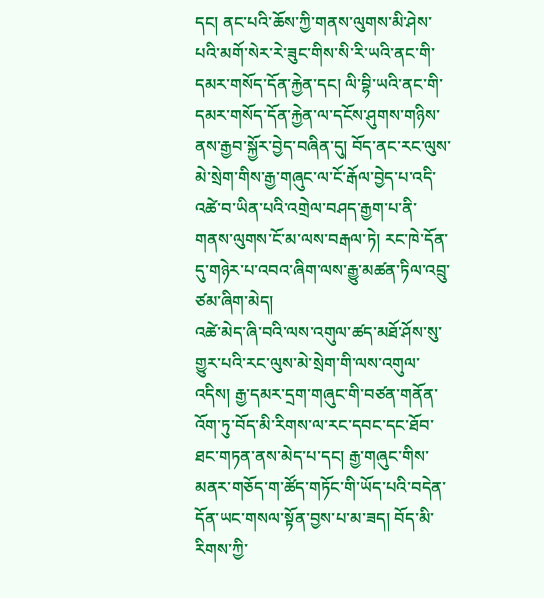དང། ནང་པའི་ཆོས་ཀྱི་གནས་ལུགས་མི་ཤེས་པའི་མགོ་སེར་རེ་ཟུང་གིས་སི་རི་ཡའི་ནང་གི་དམར་གསོད་དོན་རྐྱེན་དང། ལི་བྷི་ཡའི་ནང་གི་དམར་གསོད་དོན་རྐྱེན་ལ་དངོས་ཤུགས་གཉིས་ནས་རྒྱབ་སྐྱོར་བྱེད་བཞིན་དུ། བོད་ནང་རང་ལུས་མེ་སྲེག་གིས་རྒྱ་གཞུང་ལ་ངོ་རྒོལ་བྱེད་པ་འདི་འཚེ་བ་ཡིན་པའི་འགྲེལ་བཤད་རྒྱག་པ་ནི་གནས་ལུགས་ངོ་མ་ལས་བརྒལ་ཏེ། རང་ཁེ་དོན་དུ་གཉེར་པ་འབའ་ཞིག་ལས་རྒྱུ་མཚན་ཏིལ་འབྲུ་ཙམ་ཞིག་མེད།
འཚེ་མེད་ཞི་བའི་ལས་འགུལ་ཚད་མཐོ་ཤོས་སུ་གྱུར་པའི་རང་ལུས་མེ་སྲེག་གི་ལས་འགུལ་འདིས། རྒྱ་དམར་དྲག་གཞུང་གི་བཙན་གནོན་འོག་ཏུ་བོད་མི་རིགས་ལ་རང་དབང་དང་ཐོབ་ཐང་གཏན་ནས་མེད་པ་དང། རྒྱ་གཞུང་གིས་མནར་གཅོད་ག་ཚོད་གཏོང་གི་ཡོད་པའི་བདེན་དོན་ཡང་གསལ་སྟོན་བྱས་པ་མ་ཟད། བོད་མི་རིགས་ཀྱི་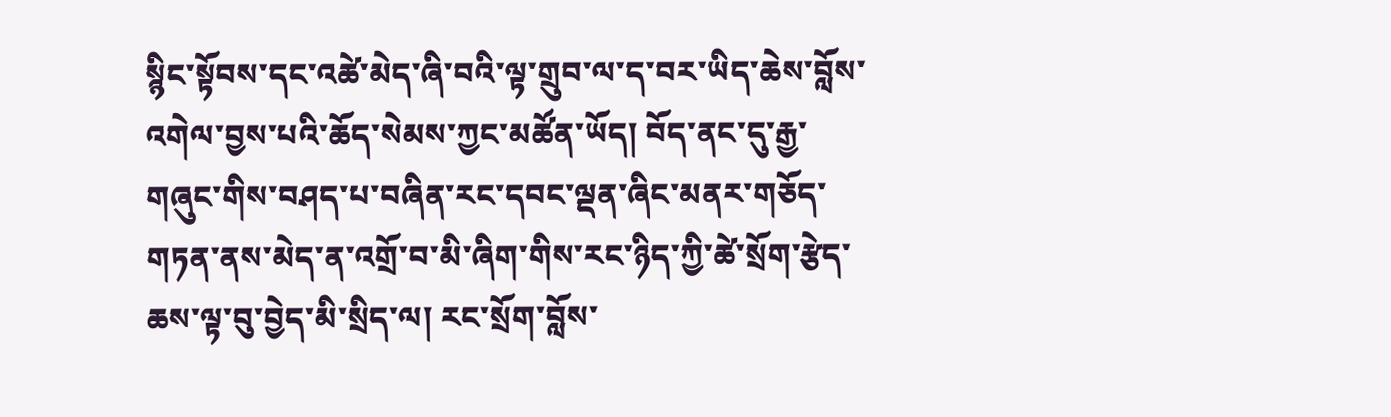སྙིང་སྟོབས་དང་འཚེ་མེད་ཞི་བའི་ལྟ་གྲུབ་ལ་ད་བར་ཡིད་ཆེས་བློས་འགེལ་བྱས་པའི་ཆོད་སེམས་ཀྱང་མཚོན་ཡོད། བོད་ནང་དུ་རྒྱ་གཞུང་གིས་བཤད་པ་བཞིན་རང་དབང་ལྡན་ཞིང་མནར་གཅོད་གཏན་ནས་མེད་ན་འགྲོ་བ་མི་ཞིག་གིས་རང་ཉིད་ཀྱི་ཚེ་སྲོག་རྩེད་ཆས་ལྟ་བུ་བྱེད་མི་སྲིད་ལ། རང་སྲོག་བློས་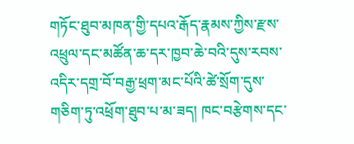གཏོང་ཐུབ་མཁན་གྱི་དཔའ་རྒོད་རྣམས་ཀྱིས་རྫས་འཕྲུལ་དང་མཚོན་ཆ་དར་ཁྱབ་ཆེ་བའི་དུས་རབས་འདིར་དགྲ་བོ་བརྒྱ་ཕྲག་མང་པོའི་ཚེ་སྲོག་དུས་གཅིག་ཏུ་འཕྲོག་ཐུབ་པ་མ་ཟད། ཁང་བརྩེགས་དང་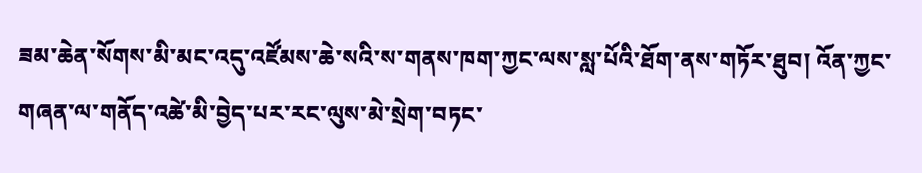ཟམ་ཆེན་སོགས་མི་མང་འདུ་འཛོམས་ཆེ་སའི་ས་གནས་ཁག་ཀྱང་ལས་སླ་པོའི་ཐོག་ནས་གཏོར་ཐུབ། འོན་ཀྱང་གཞན་ལ་གནོད་འཚེ་མི་བྱེད་པར་རང་ལུས་མེ་སྲེག་བཏང་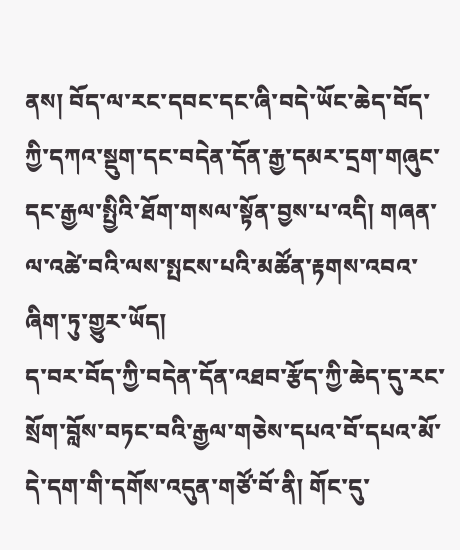ནས། བོད་ལ་རང་དབང་དང་ཞི་བདེ་ཡོང་ཆེད་བོད་ཀྱི་དཀའ་སྡུག་དང་བདེན་དོན་རྒྱ་དམར་དྲག་གཞུང་དང་རྒྱལ་སྤྱིའི་ཐོག་གསལ་སྟོན་བྱས་པ་འདི། གཞན་ལ་འཚེ་བའི་ལས་སྤངས་པའི་མཚོན་རྟགས་འབའ་ཞིག་ཏུ་གྱུར་ཡོད།
ད་བར་བོད་ཀྱི་བདེན་དོན་འཐབ་རྩོད་ཀྱི་ཆེད་དུ་རང་སྲོག་བློས་བཏང་བའི་རྒྱལ་གཅེས་དཔའ་བོ་དཔའ་མོ་དེ་དག་གི་དགོས་འདུན་གཙོ་བོ་ནི། གོང་དུ་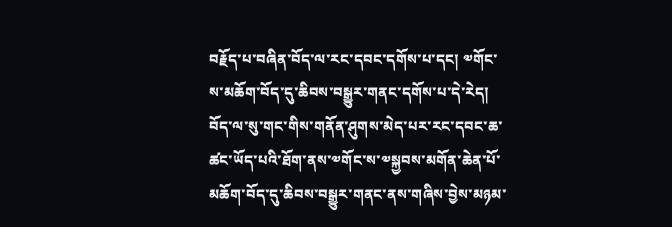བརྗོད་པ་བཞིན་བོད་ལ་རང་དབང་དགོས་པ་དང། ༧གོང་ས་མཆོག་བོད་དུ་ཆིབས་བསྒྱུར་གནང་དགོས་པ་དེ་རེད། བོད་ལ་སུ་གང་གིས་གནོན་ཤུགས་མེད་པར་རང་དབང་ཆ་ཚང་ཡོད་པའི་ཐོག་ནས་༧གོང་ས་༧སྐྱབས་མགོན་ཆེན་པོ་མཆོག་བོད་དུ་ཆིབས་བསྒྱུར་གནང་ནས་གཞིས་བྱེས་མཉམ་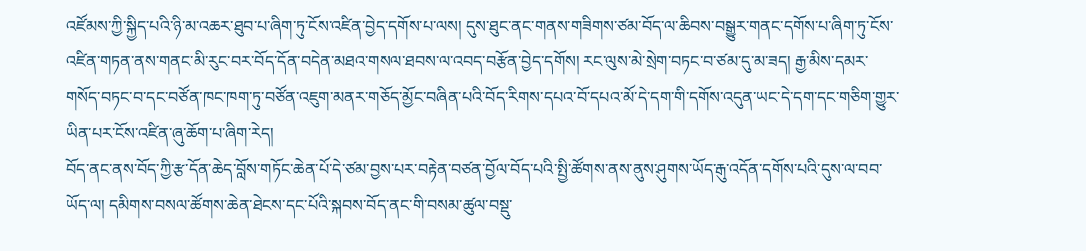འཛོམས་ཀྱི་སྐྱིད་པའི་ཉི་མ་འཆར་ཐུབ་པ་ཞིག་ཏུ་ངོས་འཛིན་བྱེད་དགོས་པ་ལས། དུས་ཐུང་ནང་གནས་གཟིགས་ཙམ་བོད་ལ་ཆིབས་བསྒྱུར་གནང་དགོས་པ་ཞིག་ཏུ་ངོས་འཛིན་གཏན་ནས་གནང་མི་རུང་བར་བོད་དོན་བདེན་མཐའ་གསལ་ཐབས་ལ་འབད་བརྩོན་བྱེད་དགོས། རང་ལུས་མེ་སྲེག་བཏང་བ་ཙམ་དུ་མ་ཟད། རྒྱ་མིས་དམར་གསོད་བཏང་བ་དང་བཙོན་ཁང་ཁག་ཏུ་བཙོན་འཇུག་མནར་གཅོད་མྱོང་བཞིན་པའི་བོད་རིགས་དཔའ་བོ་དཔའ་མོ་དེ་དག་གི་དགོས་འདུན་ཡང་དེ་དག་དང་གཅིག་གྱུར་ཡིན་པར་ངོས་འཛིན་ཞུ་ཆོག་པ་ཞིག་རེད།
བོད་ནང་ནས་བོད་ཀྱི་རྩ་དོན་ཆེད་བློས་གཏོང་ཆེན་པོ་དེ་ཙམ་བྱས་པར་བརྟེན་བཙན་བྱོལ་བོད་པའི་སྤྱི་ཚོགས་ནས་ནུས་ཤུགས་ཡོད་རྒུ་འདོན་དགོས་པའི་དུས་ལ་བབ་ཡོད་ལ། དམིགས་བསལ་ཚོགས་ཆེན་ཐེངས་དང་པོའི་སྐབས་བོད་ནང་གི་བསམ་ཚུལ་བསྡུ་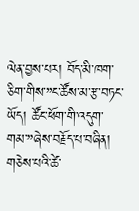ལེན་བྱས་པར། བོད་མི་ཁག་ཅིག་གིས་”ང་ཚོས་མ་རྩ་བཏང་ཡོད། ཚོང་ཕོག་གི་འདུག་གམ་”ཞེས་བརྗོད་པ་བཞིན། གཅེས་པའི་ཚེ་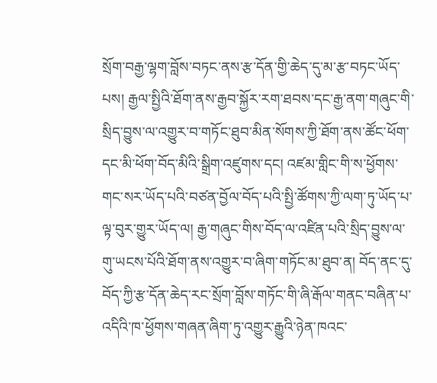སྲོག་བརྒྱ་ལྷག་བློས་བཏང་ནས་རྩ་དོན་གྱི་ཆེད་དུ་མ་རྩ་བཏང་ཡོད་པས། རྒྱལ་སྤྱིའི་ཐོག་ནས་རྒྱབ་སྐྱོར་རག་ཐབས་དང་རྒྱ་ནག་གཞུང་གི་སྲིད་བྱུས་ལ་འགྱུར་བ་གཏོང་ཐུབ་མིན་སོགས་ཀྱི་ཐོག་ནས་ཚོང་ཕོག་དང་མི་ཕོག་བོད་མིའི་སྒྲིག་འཛུགས་དང། འཛམ་གླིང་གི་ས་ཕྱོགས་གང་སར་ཡོད་པའི་བཙན་བྱོལ་བོད་པའི་སྤྱི་ཚོགས་ཀྱི་ལག་ཏུ་ཡོད་པ་ལྟ་བུར་གྱུར་ཡོད་ལ། རྒྱ་གཞུང་གིས་བོད་ལ་འཛིན་པའི་སྲིད་བྱུས་ལ་གུ་ཡངས་པོའི་ཐོག་ནས་འགྱུར་བ་ཞིག་གཏོང་མ་ཐུབ་ན། བོད་ནང་དུ་བོད་ཀྱི་རྩ་དོན་ཆེད་རང་སྲོག་བློས་གཏོང་གི་ཞི་རྒོལ་གནང་བཞིན་པ་འདིའི་ཁ་ཕྱོགས་གཞན་ཞིག་ཏུ་འགྱུར་རྒྱུའི་ཉེན་ཁའང་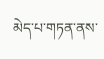མེད་པ་གཏན་ནས་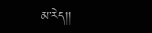མ་རེད།།